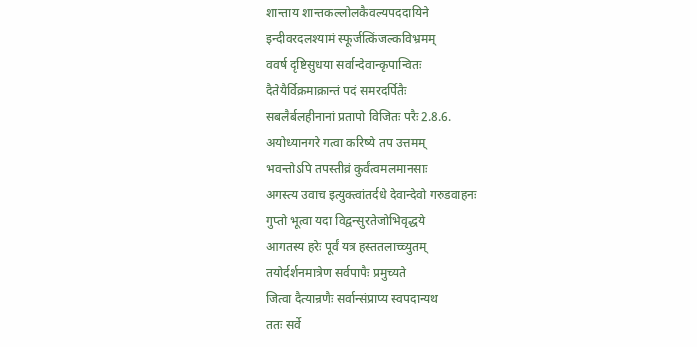शान्ताय शान्तकल्लोलकैवल्यपददायिने
इन्दीवरदलश्यामं स्फूर्जत्किंजल्कविभ्रमम्
ववर्ष दृष्टिसुधया सर्वान्देवान्कृपान्वितः
दैतेयैर्विक्रमाक्रान्तं पदं समरदर्पितैः
सबलैर्बलहीनानां प्रतापो विजितः परैः 2.8.6.
अयोध्यानगरे गत्वा करिष्ये तप उत्तमम्
भवन्तोऽपि तपस्तीव्रं कुर्वंत्वमलमानसाः
अगस्त्य उवाच इत्युक्त्वांतर्दधे देवान्देवो गरुडवाहनः
गुप्तो भूत्वा यदा विद्वन्सुरतेजोभिवृद्धये
आगतस्य हरेः पूर्वं यत्र हस्ततलाच्च्युतम्
तयोर्दर्शनमात्रेण सर्वपापैः प्रमुच्यते
जित्वा दैत्यान्रणैः सर्वान्संप्राप्य स्वपदान्यथ
ततः सर्वे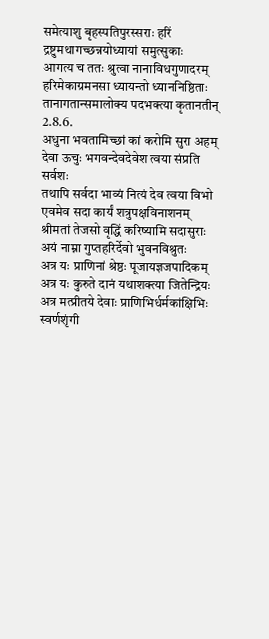समेत्याशु बृहस्पतिपुरस्सराः हरिं द्रष्टुमथागच्छन्नयोध्यायां समुत्सुकाः
आगत्य च ततः श्रुत्वा नानाविधगुणादरम् हरिमेकाग्रमनसा ध्यायन्तो ध्याननिष्ठिताः
तानागतान्समालोक्य पदभक्त्या कृतानतीन् 2.8.6.
अधुना भवतामिच्छां कां करोमि सुरा अहम्
देवा ऊचुः भगवन्देवदेवेश त्वया संप्रति सर्वशः
तथापि सर्वदा भाव्यं नित्यं देव त्वया विभो
एवमेव सदा कार्यं शत्रुपक्षविनाशनम्
श्रीमतां तेजसो वृद्धिं करिष्यामि सदासुराः
अयं नाम्ना गुप्तहरिर्देवो भुवनविश्रुतः
अत्र यः प्राणिनां श्रेष्ठः पूजायज्ञजपादिकम्
अत्र यः कुरुते दानं यथाशक्त्या जितेन्द्रियः
अत्र मत्प्रीतये देवाः प्राणिभिर्धर्मकांक्षिभिः
स्वर्णशृंगी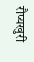रौप्यखुरी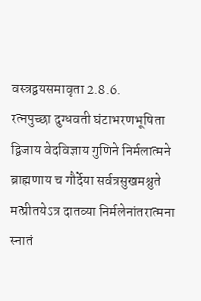वस्त्रद्वयसमावृता 2.8.6.
रत्नपुच्छा दुग्धवती घंटाभरणभूषिता
द्विजाय वेदविज्ञाय गुणिने निर्मलात्मने
ब्राह्मणाय च गौर्देया सर्वत्रसुखमश्नुते
मत्प्रीतयेऽत्र दातव्या निर्मलेनांतरात्मना
स्नातं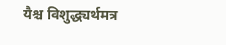यैश्च विशुद्ध्यर्थमत्र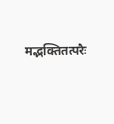मद्भक्तितत्परैः